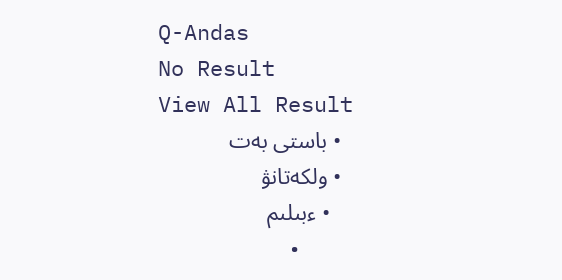Q-Andas
No Result
View All Result
  • باستى بەت
  • ولكەتانۋ
    • ءبىلىم
    •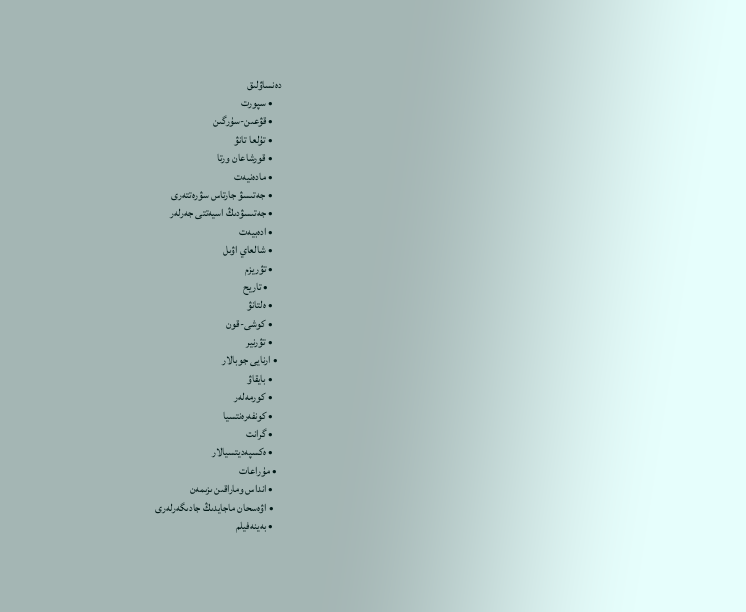دەنساۋلىق
    • سپورت
    • قۋعىن-سۇرگىن
    • تۇلعا تانۋ
    • قورشاعان ورتا
    • مادەنيەت
    • جەتىسۋ جارتاس سۋرەتتەرى
    • جەتىسۋدىڭ اسيەتتى جەرلەر
    • ادەبيەت
    • شالعاي اۋىل
    • تۋريزم
      • تاريح
    • ەلتانۋ
    • كوشى-قون
    • تۋرنير
  • ارنايى جوبالار
    • بايقاۋ
    • كورمەلەر
    • كونفەرەنتسيا
    • گرانت
    • ەكسپەديتسيالار
  • مۇراعات
    • انداس وماراقىن ىزىمەن
    • اۋەسحان ماجايدىڭ جادىگەرلەرى
    • بەينەفيلم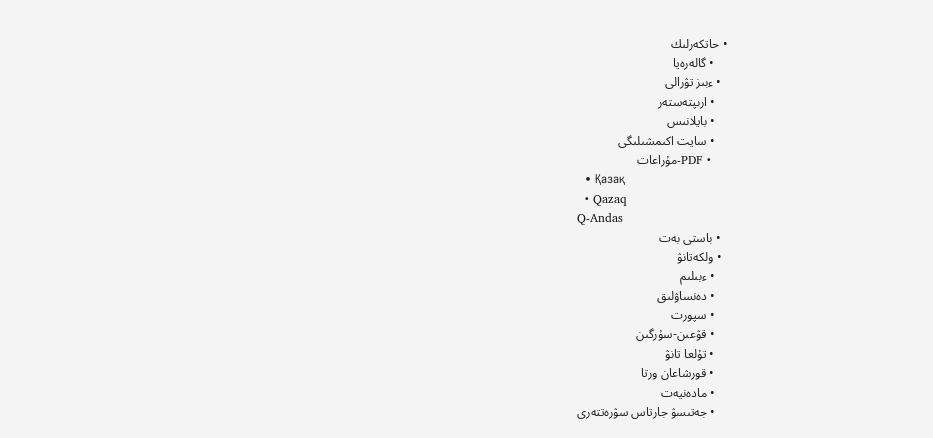• حاتكەرلىك
    • گالەرەيا
  • ءبىز تۋرالى
    • ارىپتەستەر
    • بايلانىس
    • سايت اكىمشىلىگى
    • PDF-مۇراعات
  • Қазақ
  • Qazaq
Q-Andas
  • باستى بەت
  • ولكەتانۋ
    • ءبىلىم
    • دەنساۋلىق
    • سپورت
    • قۋعىن-سۇرگىن
    • تۇلعا تانۋ
    • قورشاعان ورتا
    • مادەنيەت
    • جەتىسۋ جارتاس سۋرەتتەرى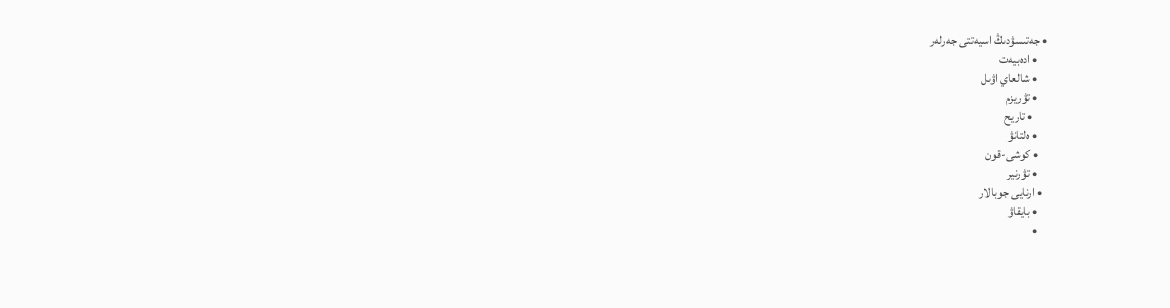• جەتىسۋدىڭ اسيەتتى جەرلەر
    • ادەبيەت
    • شالعاي اۋىل
    • تۋريزم
      • تاريح
    • ەلتانۋ
    • كوشى-قون
    • تۋرنير
  • ارنايى جوبالار
    • بايقاۋ
    •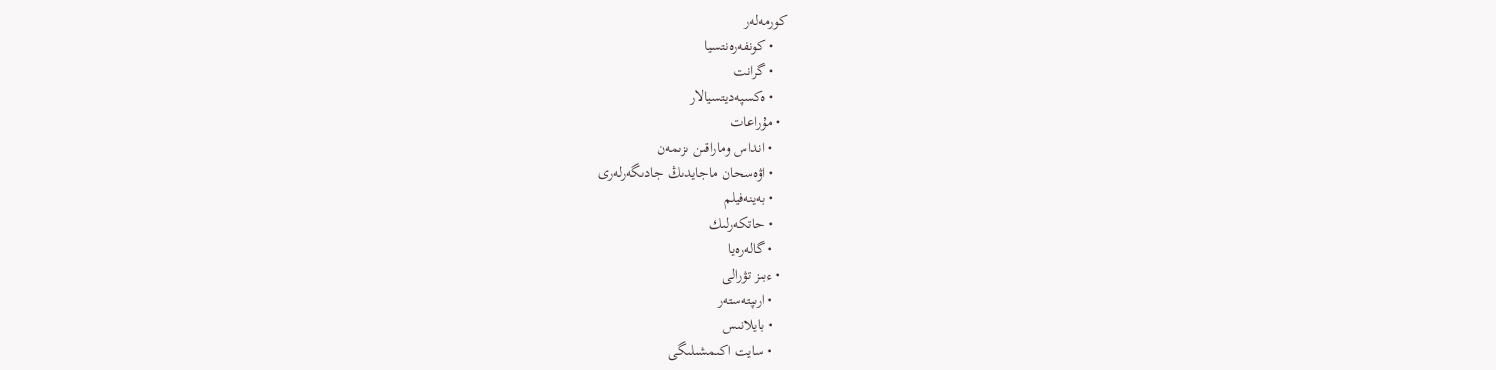كورمەلەر
    • كونفەرەنتسيا
    • گرانت
    • ەكسپەديتسيالار
  • مۇراعات
    • انداس وماراقىن ىزىمەن
    • اۋەسحان ماجايدىڭ جادىگەرلەرى
    • بەينەفيلم
    • حاتكەرلىك
    • گالەرەيا
  • ءبىز تۋرالى
    • ارىپتەستەر
    • بايلانىس
    • سايت اكىمشىلىگى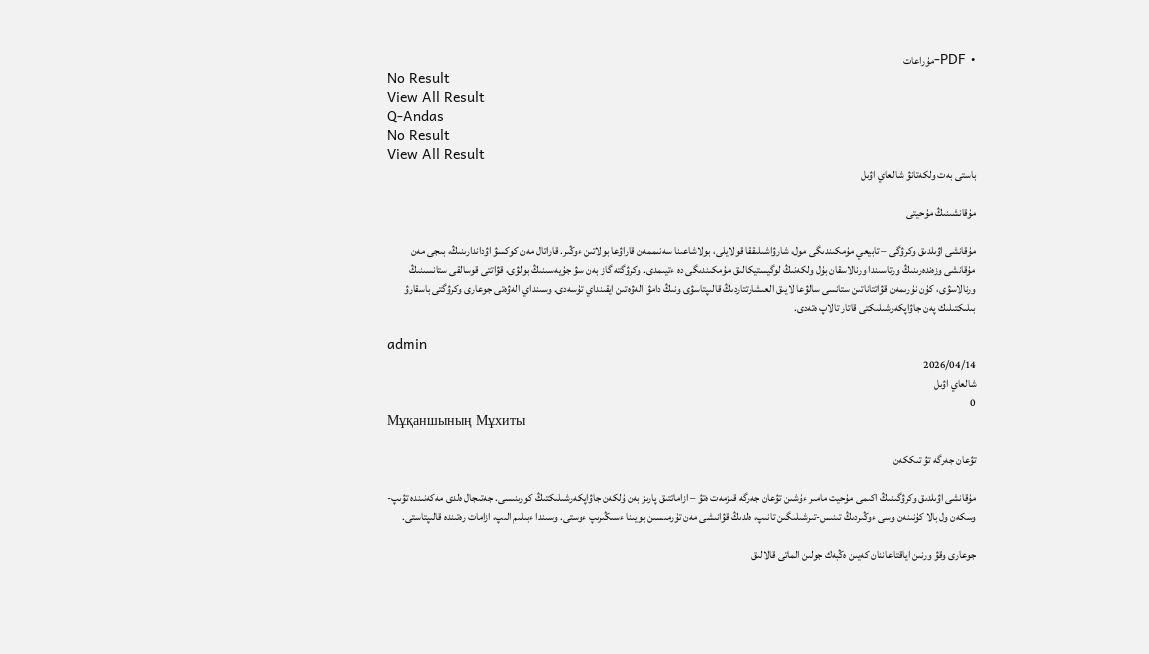• PDF-مۇراعات
No Result
View All Result
Q-Andas
No Result
View All Result
باستى بەت ولكەتانۋ شالعاي اۋىل

مۇقانشىنىڭ مۇحيتى

مۇقانشى اۋىلدىق وكرۋگى – تابيعي مۇمكىندىگى مول، شارۋاشىلىققا قولايلى، بولاشاعىنا سەنىممەن قاراۋعا بولاتىن ءوڭىر. قاراتال مەن كوكسۋ اۋداندارىنىڭ، بىجى مەن مۇقانشى وزەندەرىنىڭ ورتاسىندا ورنالاسقان بۇل ولكەنىڭ لوگيستيكالىق مۇمكىندىگى دە ءتيىمدى. وكرۋگتە گاز بەن سۋ جۇيەسىنىڭ بولۋى، قۋاتتى قوسالقى ستانسىنىڭ ورنالاسۋى، كۇن نۇرىمەن قۋاتتاناتىن ستانسى سالۋعا لايىق العىشارتتاردىڭ قالىپتاسۋى ونىڭ دامۋ الەۋەتىن ايقىنداي تۇسەدى. وسىنداي الەۋەتى جوعارى وكرۋگتى باسقارۋ بىلىكتىلىك پەن جاۋاپكەرشىلىكتى قاتار تالاپ ەتەدى.

admin
2026/04/14
شالعاي اۋىل
0
Мұқаншының Мұхиты

تۋعان جەرگە تۋ تىككەن

مۇقانشى اۋىلدىق وكرۋگىنىڭ اكىمى مۇحيت مامىر ءۇشىن تۋعان جەرگە قىزمەت ەتۋ – ازاماتتىق پارىز بەن ۇلكەن جاۋاپكەرشىلىكتىڭ كورىنىسى. جەتىجال ەلدى مەكەنىندە تۋىپ-وسكەن ول بالا كۇنىنەن وسى ءوڭىردىڭ تىنىس-تىرشىلىگىن تانىپ، ەلدىڭ قۋانىشى مەن تۇرمىسىن بويىنا ءسىڭىرىپ ءوستى. وسىندا ءبىلىم الىپ، ازامات رەتىندە قالىپتاستى.

جوعارى وقۋ ورنىن اياقتاعاننان كەيىن ەڭبەك جولىن الماتى قالالىق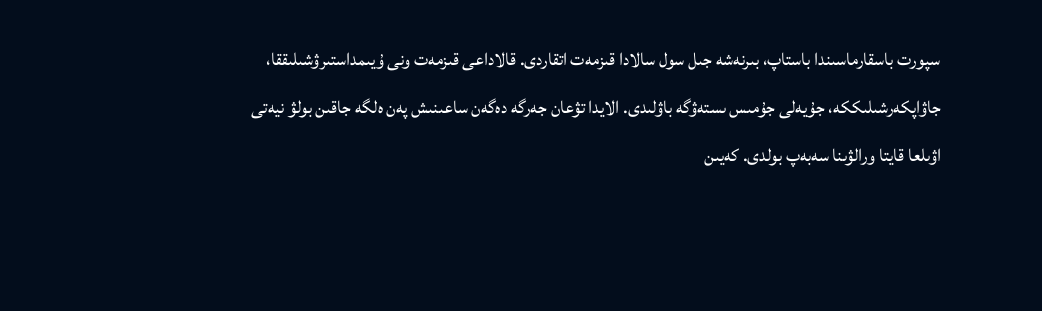سپورت باسقارماسىندا باستاپ، بىرنەشە جىل سول سالادا قىزمەت اتقاردى. قالاداعى قىزمەت ونى ۇيىمداستىرۋشىلىققا، جاۋاپكەرشىلىككە، جۇيەلى جۇمىس ىستەۋگە باۋلىدى. الايدا تۋعان جەرگە دەگەن ساعىنىش پەن ەلگە جاقىن بولۋ نيەتى اۋىلعا قايتا ورالۋىنا سەبەپ بولدى. كەيىن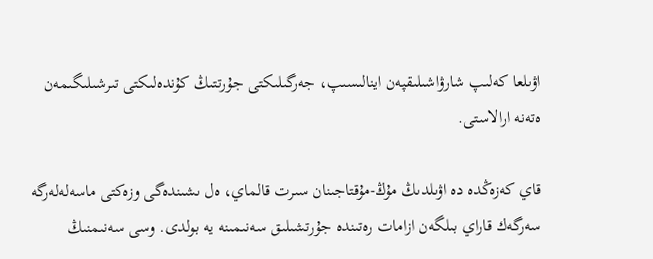اۋىلعا كەلىپ شارۋاشىلىقپەن اينالىسىپ، جەرگىلىكتى جۇرتتىڭ كۇندەلىكتى تىرشىلىگىمەن ەتەنە ارالاستى.

قاي كەزەڭدە دە اۋىلدىڭ مۇڭ-مۇقتاجىنان سىرت قالماي، ەل ىشىندەگى وزەكتى ماسەلەلەرگە سەرگەك قاراي بىلگەن ازامات رەتىندە جۇرتشىلىق سەنىمىنە يە بولدى. وسى سەنىمنىڭ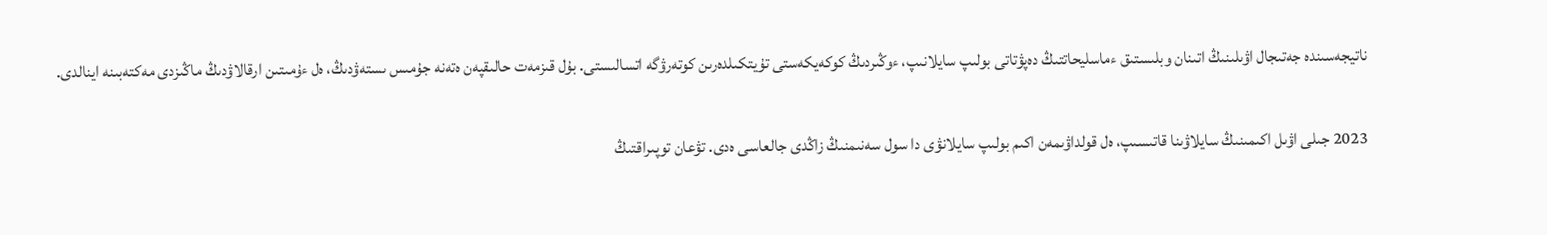ناتيجەسىندە جەتىجال اۋىلىنىڭ اتىنان وبلىستىق ءماسليحاتتىڭ دەپۋتاتى بولىپ سايلانىپ، ءوڭىردىڭ كوكەيكەستى تۇيتكىلدەرىن كوتەرۋگە اتسالىستى. بۇل قىزمەت حالىقپەن ەتەنە جۇمىس ىستەۋدىڭ، ەل ءۇمىتىن ارقالاۋدىڭ ماڭىزدى مەكتەبىنە اينالدى.

2023 جىلى اۋىل اكىمىنىڭ سايلاۋىنا قاتىسىپ، ەل قولداۋىمەن اكىم بولىپ سايلانۋى دا سول سەنىمنىڭ زاڭدى جالعاسى ەدى. تۋعان توپىراقتىڭ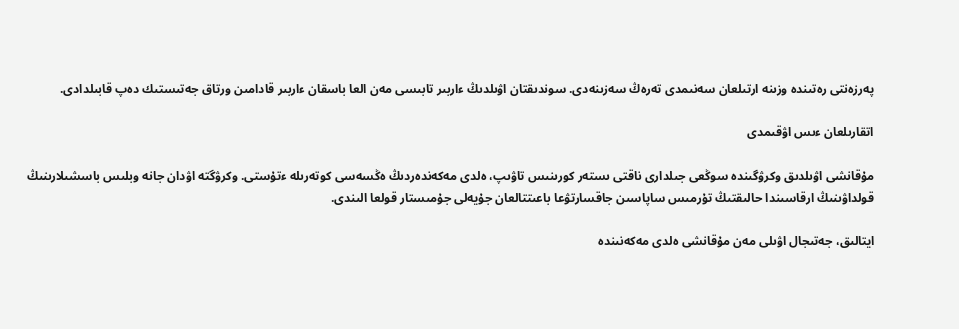پەرزەنتى رەتىندە وزىنە ارتىلعان سەنىمدى تەرەڭ سەزىنەدى. سوندىقتان اۋىلدىڭ ءاربىر تابىسى مەن العا باسقان ءاربىر قادامىن ورتاق جەتىستىك دەپ قابىلدادى.

اتقارىلعان ءىس اۋقىمدى

مۇقانشى اۋىلدىق وكرۋگىندە سوڭعى جىلدارى ناقتى ىستەر كورىنىس تاۋىپ، ەلدى مەكەندەردىڭ ەڭسەسى كوتەرىلە ءتۇستى. وكرۋگتە اۋدان جانە وبلىس باسشىلارىنىڭ قولداۋىنىڭ ارقاسىندا حالىقتىڭ تۇرمىس ساپاسىن جاقسارتۋعا باعىتتالعان جۇيەلى جۇمىستار قولعا الىندى.

ايتالىق، جەتىجال اۋىلى مەن مۇقانشى ەلدى مەكەنىندە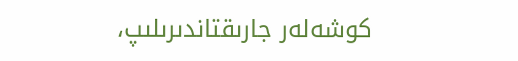كوشەلەر جارىقتاندىرىلىپ،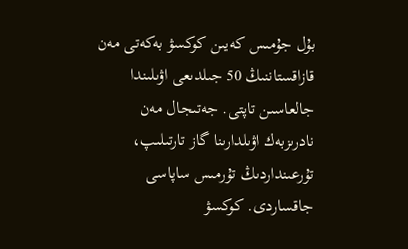بۇل جۇمىس كەيىن كوكسۋ بەكەتى مەن قازاقستاننىڭ 50 جىلدىعى اۋىلىندا جالعاسىن تاپتى. جەتىجال مەن نادرىزبەك اۋىلدارىنا گاز تارتىلىپ، تۇرعىنداردىڭ تۇرمىس ساپاسى جاقساردى. كوكسۋ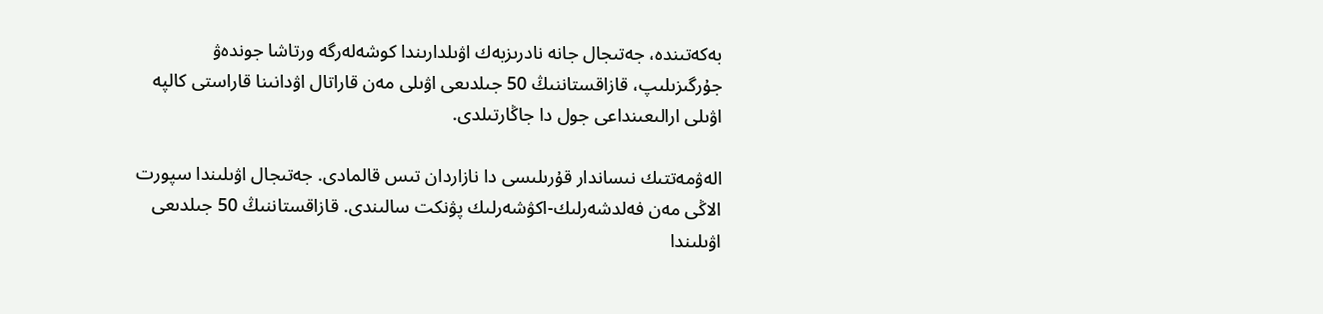بەكەتىندە، جەتىجال جانە نادرىزبەك اۋىلدارىندا كوشەلەرگە ورتاشا جوندەۋ جۇرگىزىلىپ، قازاقستاننىڭ 50 جىلدىعى اۋىلى مەن قاراتال اۋدانىنا قاراستى كالپە اۋىلى ارالىعىنداعى جول دا جاڭارتىلدى.

الەۋمەتتىك نىساندار قۇرىلىسى دا نازاردان تىس قالمادى. جەتىجال اۋىلىندا سپورت الاڭى مەن فەلدشەرلىك-اكۋشەرلىك پۋنكت سالىندى. قازاقستاننىڭ 50 جىلدىعى اۋىلىندا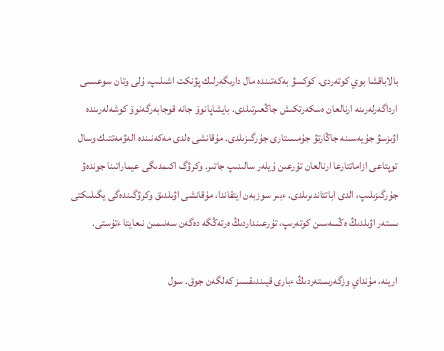بالاباقشا بوي كوتەردى. كوكسۋ بەكەتىندە مال دارىگەرلىك پۋنكت اشىلىپ، ۇلى وتان سوعىسى ارداگەرلەرىنە ارنالعان ەسكەرتكىش جاڭعىرتىلدى. بايشاپانوۆ جانە قوجابەرگەنوۆ كوشەلەرىندە اۋىزسۋ جۇيەسىنە جاڭارتۋ جۇمىستارى جۇرگىزىلدى. مۇقانشى ەلدى مەكەنىندە الەۋمەتتىك وسال توپتاعى ازاماتتارعا ارنالعان تۇرعىن ۇيلەر سالىنىپ جاتىر. وكرۋگ اكىمدىگى عيماراتىنا جوندەۋ جۇرگىزىلىپ، الدى اباتتاندىرىلدى. ءبىر سوزبەن ايتقاندا، مۇقانشى اۋىلدىق وكرۋگىندەگى يگىلىكتى ىستەر اۋىلدىڭ ەڭسەسىن كوتەرىپ، تۇرعىنداردىڭ ەرتەڭگە دەگەن سەنىمىن نىعايتا ءتۇستى.

ارينە، مۇنداي وزگەرىستەردىڭ ءبارى قيىندىقسىز كەلگەن جوق. سول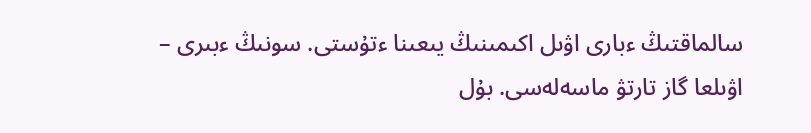سالماقتىڭ ءبارى اۋىل اكىمىنىڭ يىعىنا ءتۇستى. سونىڭ ءبىرى – اۋىلعا گاز تارتۋ ماسەلەسى. بۇل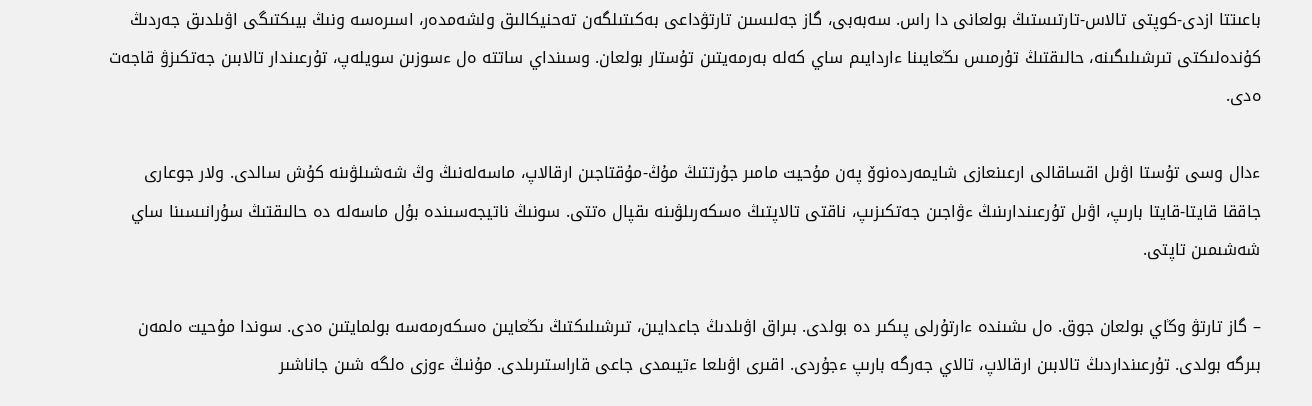باعىتتا ازدى-كوپتى تالاس-تارتىستىڭ بولعانى دا راس. سەبەبى، گاز جەلىسىن تارتۋداعى بەكىتىلگەن تەحنيكالىق ولشەمدەر، اسىرەسە ونىڭ بيىكتىگى اۋىلدىق جەردىڭ كۇندەلىكتى تىرشىلىگىنە، حالىقتىڭ تۇرمىس ىڭعايىنا ءاردايىم ساي كەلە بەرمەيتىن تۇستار بولعان. وسىنداي ساتتە ەل ءسوزىن سويلەپ، تۇرعىندار تالابىن جەتكىزۋ قاجەت ەدى.

ءدال وسى تۇستا اۋىل اقساقالى ارعىنعازى شايمەردەنوۆ پەن مۇحيت مامىر جۇرتتىڭ مۇڭ-مۇقتاجىن ارقالاپ، ماسەلەنىڭ وڭ شەشىلۋىنە كۇش سالدى. ولار جوعارى جاققا قايتا-قايتا بارىپ، اۋىل تۇرعىندارىنىڭ ءۋاجىن جەتكىزىپ، ناقتى تالاپتىڭ ەسكەرىلۋىنە ىقپال ەتتى. سونىڭ ناتيجەسىندە بۇل ماسەلە دە حالىقتىڭ سۇرانىسىنا ساي شەشىمىن تاپتى.

– گاز تارتۋ وڭاي بولعان جوق. ەل ىشىندە ءارتۇرلى پىكىر دە بولدى. بىراق اۋىلدىڭ جاعدايىن، تىرشىلىكتىڭ ىڭعايىن ەسكەرمەسە بولمايتىن ەدى. سوندا مۇحيت ەلمەن بىرگە بولدى. تۇرعىنداردىڭ تالابىن ارقالاپ، تالاي جەرگە بارىپ ءجۇردى. اقىرى اۋىلعا ءتيىمدى جاعى قاراستىرىلدى. مۇنىڭ ءوزى ەلگە شىن جاناشىر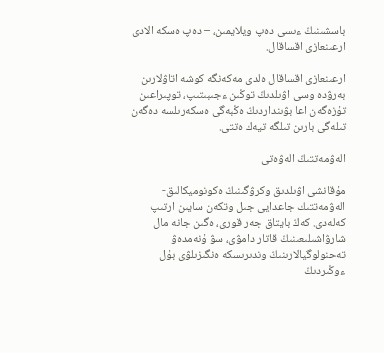باسشىنىڭ ءىسى دەپ ويلايمىن، – دەپ ەسكە الادى ارعىنعازى اقساقال.

ارعىنعازى اقساقال ەلدى مەكەنگە كوشە اتاۋلارىن بەرۋدە وسى اۋىلدىڭ توڭىن ءجىبىتىپ، توپىراعىن تۇزەگەن اعا بۋىنداردىڭ ەڭبەگى ەسكەرىلسە دەگەن تىلەگى بارىن تىلگە تيەك ەتتى.

الەۋمەتتىڭ الەۋەتى

مۇقانشى اۋىلدىق وكرۋگىنىڭ ەكونوميكالىق-الەۋمەتتىك جاعدايى جىل وتكەن سايىن ارتىپ كەلەدى. كەڭ بايتاق جەر قورى، ەگىن جانە مال شارۋاشىلىعىنىڭ قاتار دامۋى، سۋ ۇنەمدەۋ تەحنولوگيالارىنىڭ وندىرىسكە ەنگىزىلۋى بۇل ءوڭىردىڭ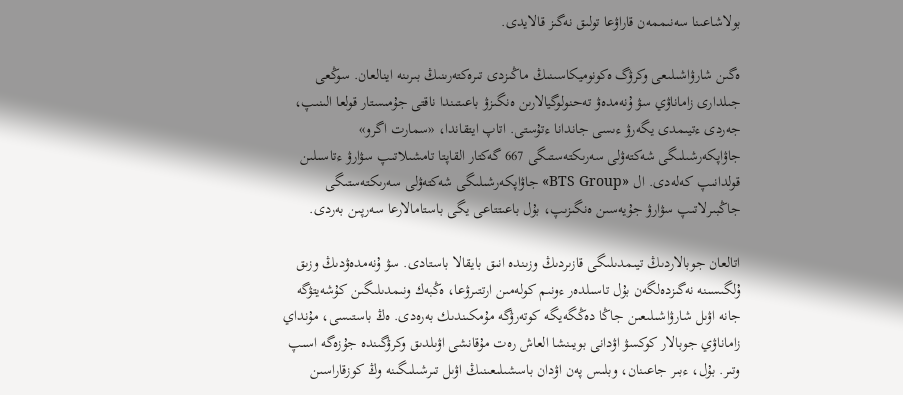بولاشاعىنا سەنىممەن قاراۋعا تولىق نەگىز قالايدى.

ەگىن شارۋاشىلىعى وكرۋگ ەكونوميكاسىنىڭ ماڭىزدى تىرەكتەرىنىڭ بىرىنە اينالعان. سوڭعى جىلدارى زاماناۋي سۋ ۇنەمدەۋ تەحنولوگيالارىن ەنگىزۋ باعىتىندا ناقتى جۇمىستار قولعا الىنىپ، جەردى ءتيىمدى يگەرۋ ءىسى جاندانا ءتۇستى. اتاپ ايتقاندا، «سمارت اگرو» جاۋاپكەرشىلىگى شەكتەۋلى سەرىكتەستىگى 667 گەكتار القاپتا تامشىلاتىپ سۋارۋ ءتاسىلىن قولدانىپ كەلەدى. ال «BTS Group» جاۋاپكەرشىلىگى شەكتەۋلى سەرىكتەستىگى جاڭبىرلاتىپ سۋارۋ جۇيەسىن ەنگىزىپ، بۇل باعىتتاعى يگى باستامالارعا سەرپىن بەردى.

اتالعان جوبالاردىڭ تيىمدىلىگى قازىردىڭ وزىندە انىق بايقالا باستادى. سۋ ۇنەمدەۋدىڭ وزىق ۇلگىسىنە نەگىزدەلگەن بۇل تاسىلدەر ءونىم كولەمىن ارتتىرۋعا، ەڭبەك ونىمدىلىگىن كۇشەيتۋگە جانە اۋىل شارۋاشىلىعىن جاڭا دەڭگەيگە كوتەرۋگە مۇمكىندىك بەرەدى. ەڭ باستىسى، مۇنداي زاماناۋي جوبالار كوكسۋ اۋدانى بويىنشا العاش رەت مۇقانشى اۋىلدىق وكرۋگىندە جۇزەگە اسىپ وتىر. بۇل، ءبىر جاعىنان، وبلىس پەن اۋدان باسشىلىعىنىڭ اۋىل تىرشىلىگىنە وڭ كوزقاراسىن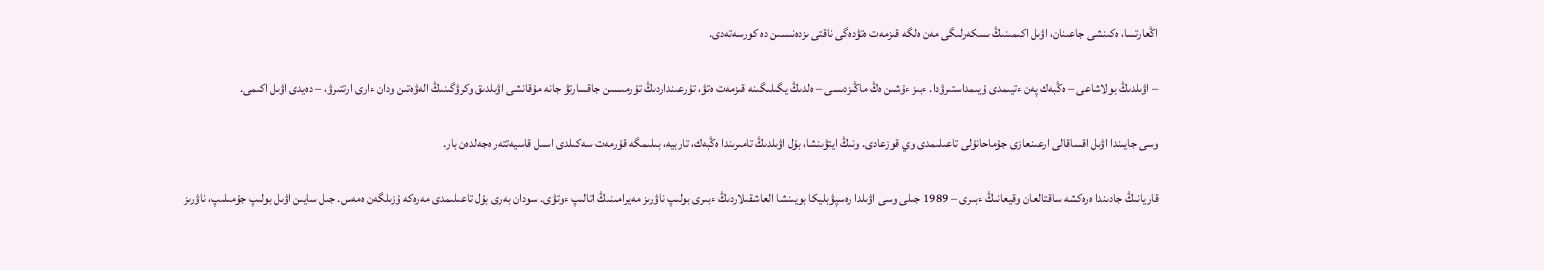اڭعارتسا، ەكىنشى جاعىنان، اۋىل اكىمىنىڭ ىسكەرلىگى مەن ەلگە قىزمەت ەتۋدەگى ناقتى ىزدەنىسىن دە كورسەتەدى.

– اۋىلدىڭ بولاشاعى – ەڭبەك پەن ءتيىمدى ۇيىمداستىرۋدا. ءبىز ءۇشىن ەڭ ماڭىزدىسى – ەلدىڭ يگىلىگىنە قىزمەت ەتۋ، تۇرعىنداردىڭ تۇرمىسىن جاقسارتۋ جانە مۇقانشى اۋىلدىق وكرۋگىنىڭ الەۋەتىن ودان ءارى ارتتىرۋ، – دەيدى اۋىل اكىمى.

وسى جايىندا اۋىل اقساقالى ارعىنعازى جۇماحانۇلى تاعىلىمدى وي قوزعادى. ونىڭ ايتۋىنشا، بۇل اۋىلدىڭ تامىرىندا ەڭبەك، تاربيە، بىلىمگە قۇرمەت سەكىلدى اسىل قاسيەتتەر ەجەلدەن بار.

قاريانىڭ جادىندا ەرەكشە ساقتالعان وقيعانىڭ ءبىرى – 1989 جىلى وسى اۋىلدا رەسپۋبليكا بويىنشا العاشقىلاردىڭ ءبىرى بولىپ ناۋرىز مەيرامىنىڭ اتالىپ ءوتۋى. سودان بەرى بۇل تاعىلىمدى مەرەكە ۇزىلگەن ەمەس. جىل سايىن اۋىل بولىپ جۇمىلىپ، ناۋرىز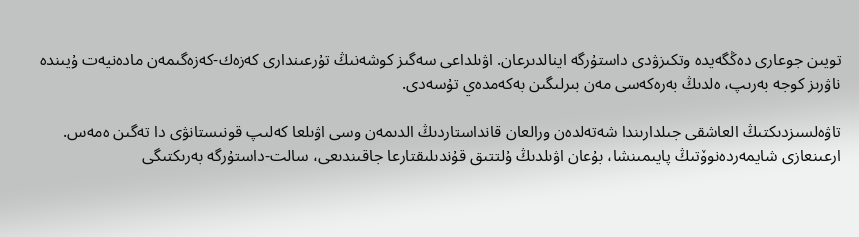تويىن جوعارى دەڭگەيدە وتكىزۋدى داستۇرگە اينالدىرعان. اۋىلداعى سەگىز كوشەنىڭ تۇرعىندارى كەزەك-كەزەگىمەن مادەنيەت ۇيىندە ناۋرىز كوجە بەرىپ، ەلدىڭ بەرەكەسى مەن بىرلىگىن بەكەمدەي تۇسەدى.

تاۋەلسىزدىكتىڭ العاشقى جىلدارىندا شەتەلدەن ورالعان قانداستاردىڭ الدىمەن وسى اۋىلعا كەلىپ قونىستانۋى دا تەگىن ەمەس. ارعىنعازى شايمەردەنوۆتىڭ پايىمىنشا، بۇعان اۋىلدىڭ ۇلتتىق قۇندىلىقتارعا جاقىندىعى، سالت-داستۇرگە بەرىكتىگى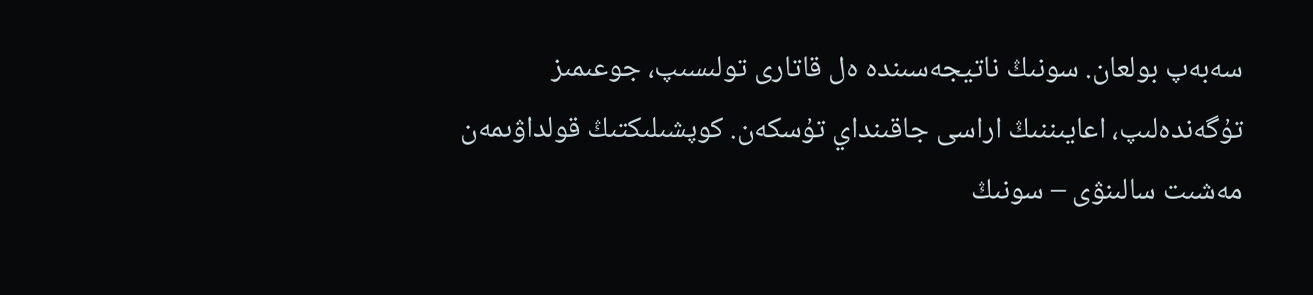سەبەپ بولعان. سونىڭ ناتيجەسىندە ەل قاتارى تولىسىپ، جوعىمىز تۇگەندەلىپ، اعايىننىڭ اراسى جاقىنداي تۇسكەن. كوپشىلىكتىڭ قولداۋىمەن مەشىت سالىنۋى – سونىڭ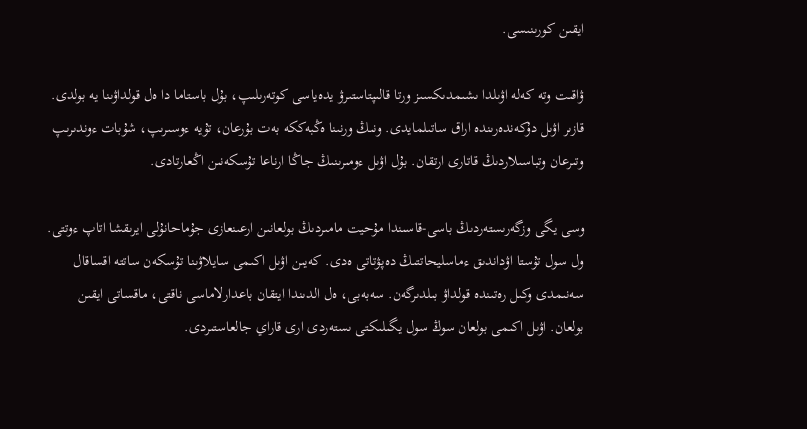ايقىن كورىنىسى.

ۋاقىت وتە كەلە اۋىلدا ىشىمدىكسىز ورتا قالىپتاستىرۋ يدەياسى كوتەرىلىپ، بۇل باستاما دا ەل قولداۋىنا يە بولدى. قازىر اۋىل دۇكەندەرىندە اراق ساتىلمايدى. ونىڭ ورنىنا ەڭبەككە بەت بۇرعان، تۇيە ءوسىرىپ، شۇبات ءوندىرىپ وتىرعان وتباسىلاردىڭ قاتارى ارتقان. بۇل اۋىل ءومىرىنىڭ جاڭا ارناعا تۇسكەنىن اڭعارتادى.

وسى يگى وزگەرىستەردىڭ باسى-قاسىندا مۇحيت مامىردىڭ بولعانىن ارعىنعازى جۇماحانۇلى ايرىقشا اتاپ ءوتتى. ول سول تۇستا اۋداندىق ءماسليحاتتىڭ دەپۋتاتى ەدى. كەيىن اۋىل اكىمى سايلاۋىنا تۇسكەن ساتتە اقساقال سەنىمدى وكىل رەتىندە قولداۋ بىلدىرگەن. سەبەبى، ەل الدىندا ايتقان باعدارلاماسى ناقتى، ماقساتى ايقىن بولعان. اۋىل اكىمى بولعان سوڭ سول يگىلىكتى ىستەردى ارى قاراي جالعاستىردى.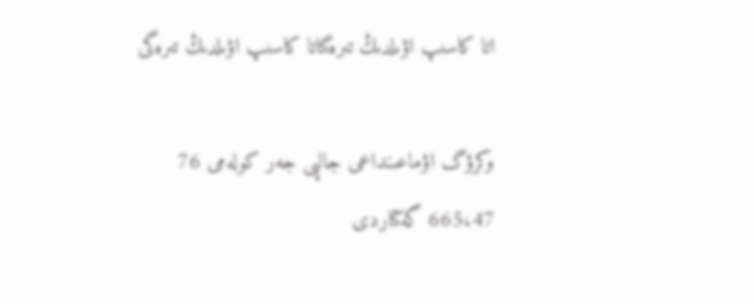اتا كاسىپ اۋىلدىڭ تىرەگىاتا كاسىپ اۋىلدىڭ تىرەگى

وكرۋگ اۋماعىنداعى جالپى جەر كولەمى 76 665،47 گەكتاردى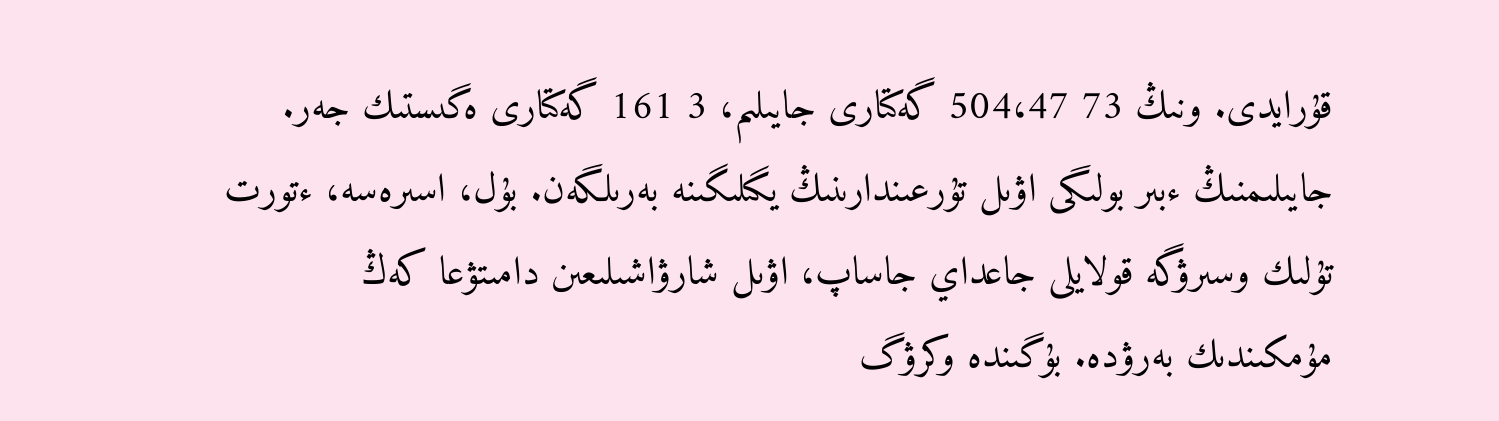قۇرايدى. ونىڭ 73 504،47 گەكتارى جايىلىم، 3 161 گەكتارى ەگىستىك جەر. جايىلىمنىڭ ءبىر بولىگى اۋىل تۇرعىندارىنىڭ يگىلىگىنە بەرىلگەن. بۇل، اسىرەسە، ءتورت تۇلىك وسىرۋگە قولايلى جاعداي جاساپ، اۋىل شارۋاشىلىعىن دامىتۋعا كەڭ مۇمكىندىك بەرۋدە. بۇگىندە وكرۋگ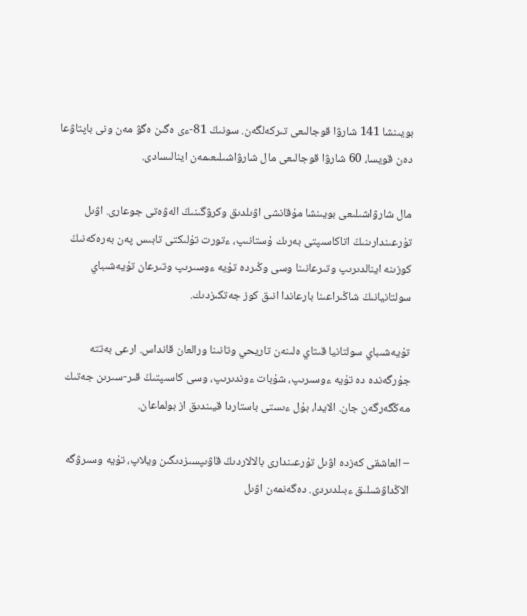بويىنشا 141 شارۋا قوجالىعى تىركەلگەن. سونىڭ 81-ءى ەگىن ەگۋ مەن ونى باپتاۋعا دەن قويسا، 60 شارۋا قوجالىعى مال شارۋاشىلىعىمەن اينالىسادى.

مال شارۋاشىلىعى بويىنشا مۇقانشى اۋىلدىق وكرۋگىنىڭ الەۋەتى جوعارى. اۋىل تۇرعىندارىنىڭ اتاكاسىپتى بەرىك ۇستانىپ، ءتورت تۇلىكتى تابىس پەن بەرەكەنىڭ كوزىنە اينالدىرىپ وتىرعانىنا وسى وڭىردە تۇيە ءوسىرىپ وتىرعان تۇيەشىباي سولتانيانىڭ شاڭىراعىنا بارعاندا انىق كوز جەتكىزدىك.

تۇيەشىباي سولتانيا قىتاي ەلىنەن تاريحي وتانىنا ورالعان قانداس. ارعى بەتتە جۇرگەندە دە تۇيە ءوسىرىپ، شۇبات ءوندىرىپ، وسى كاسىپتىڭ قىر-سىرىن جەتىك مەڭگەرگەن جان. الايدا، بۇل ءىستى باستاردا قيىندىق از بولماعان.

– العاشقى كەزدە اۋىل تۇرعىندارى بالالاردىڭ قاۋىپسىزدىگىن ويلاپ، تۇيە وسىرۋگە الاڭداۋشىلىق ءبىلدىردى. دەگەنمەن اۋىل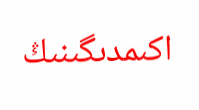اكىمدىگىنىڭ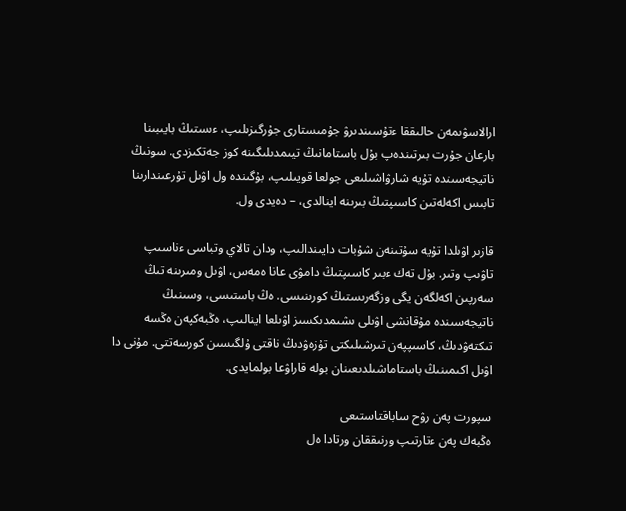ارالاسۋىمەن حالىققا ءتۇسىندىرۋ جۇمىستارى جۇرگىزىلىپ، ءىستىڭ بايىبىنا بارعان جۇرت بىرتىندەپ بۇل باستامانىڭ تيىمدىلىگىنە كوز جەتكىزدى. سونىڭ ناتيجەسىندە تۇيە شارۋاشىلىعى جولعا قويىلىپ، بۇگىندە ول اۋىل تۇرعىندارىنا تابىس اكەلەتىن كاسىپتىڭ بىرىنە اينالدى، – دەيدى ول.

قازىر اۋىلدا تۇيە سۇتىنەن شۇبات دايىندالىپ، ودان تالاي وتباسى ءناسىپ تاۋىپ وتىر. بۇل تەك ءبىر كاسىپتىڭ دامۋى عانا ەمەس، اۋىل ومىرىنە تىڭ سەرپىن اكەلگەن يگى وزگەرىستىڭ كورىنىسى. ەڭ باستىسى، وسىنىڭ ناتيجەسىندە مۇقانشى اۋىلى ىشىمدىكسىز اۋىلعا اينالىپ، ەڭبەكپەن ەڭسە تىكتەۋدىڭ، كاسىپپەن تىرشىلىكتى تۇزەۋدىڭ ناقتى ۇلگىسىن كورسەتتى. مۇنى دا اۋىل اكىمىنىڭ باستاماشىلدىعىنان بولە قاراۋعا بولمايدى.

سپورت پەن رۋح ساباقتاستىعى
ەڭبەك پەن ءتارتىپ ورنىققان ورتادا ەل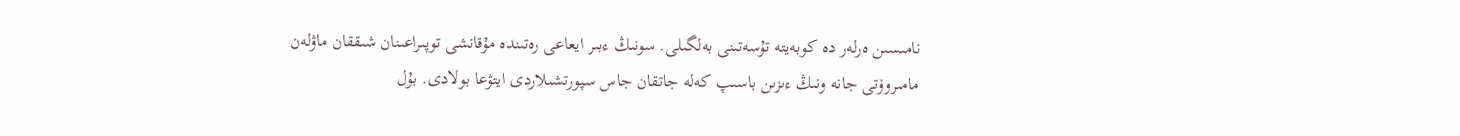نامىسىن ەرلەر دە كوبەيتە تۇسەتىنى بەلگىلى. سونىڭ ءبىر ايعاعى رەتىندە مۇقانشى توپىراعىنان شىققان ماۋلەن مامىروۆتى جانە ونىڭ ءىزىن باسىپ كەلە جاتقان جاس سپورتشىلاردى ايتۋعا بولادى. بۇل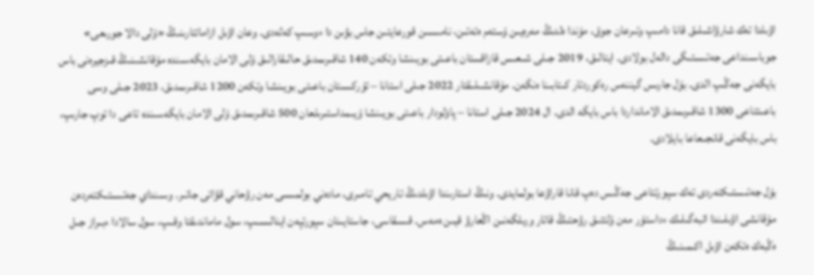اۋىلدا تەك شارۋاشىلىق قانا دامىپ وتىرعان جوق، مۇندا ەلدىڭ مەرەيىن ۇستەم ەتەتىن، نامىسىن قورعايتىن جاس بۋىن دا ءوسىپ كەلەدى. وعان اۋىل ازاماتتارىنىڭ «ۇلى دالا جورىعى» جوباسىنداعى جەتىستىگى دالەل بولادى. ايتالىق، 2019 جىلى شىعىس قازاقستان باعىتى بويىنشا وتكەن 140 شاقىرىمدىق حالىقارالىق ۇلى الامان بايگەسىندە مۇقانشىنىڭ قىزجيرەنى باس بايگەنى جەڭىپ الدى. بۇل جارىس گيننەس رەكوردتار كىتابىنا ەنگەن. مۇقانشىلىقتار 2022 جىلى استانا – تۇركىستان باعىتى بويىنشا وتكەن 1200 شاقىرىمدىق، 2023 جىلى وسى باعىتتاعى 1300 شاقىرىمدىق الامانداردا باس بايگە الدى. ال 2024 جىلى استانا – پاۆلودار باعىتى بويىنشا ۇيىمداستىرىلعان 500 شاقىرىمدىق ۇلى الامان بايگەسىندە تاعى دا توپ جارىپ، باس بايگەنى قانجىعاعا بايلادى.

بۇل جەتىستىكتەردى تەك سپورتتاعى جەڭىس دەپ قانا قاراۋعا بولمايدى. ونىڭ استارىندا اۋىلدىڭ تاريحي تامىرى، مادەني بولمىسى مەن رۋحاني قۋاتى جاتىر. وسىنداي جەتىستىكتەردەن مۇقانشى اۋىلىندا اتبەگىلىك ءداستۇر مەن ۇلتتىق رۋحتىڭ قاتار ورىلگەنىن اڭعارۋ قيىن ەمەس. قىسقاسى، جاستايىنان سپورتپەن اينالىسىپ، سول ماماندىقتا وقىپ، سول سالادا ءبىراز جىل ەڭبەك ەتكەن اۋىل اكىمىنىڭ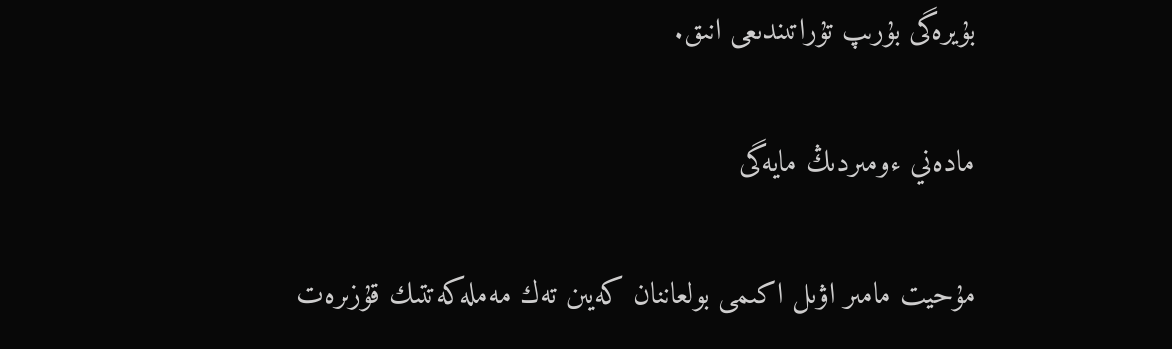بۇيرەگى بۇرىپ تۇراتىندىعى انىق.

مادەني ءومىردىڭ مايەگى

مۇحيت مامىر اۋىل اكىمى بولعاننان كەيىن تەك مەملەكەتتىك قۇزىرەت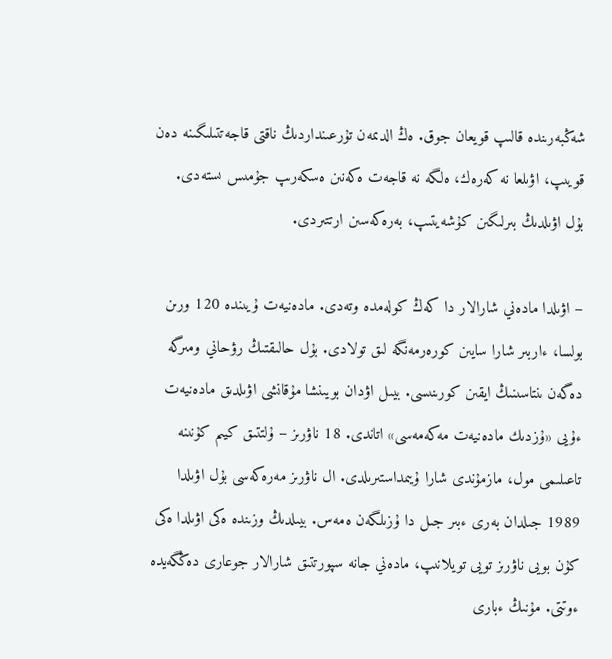شەڭبەرىندە قالىپ قويعان جوق. ەڭ الدىمەن تۇرعىنداردىڭ ناقتى قاجەتتىلىگىنە دەن قويىپ، اۋىلعا نە كەرەك، ەلگە نە قاجەت ەكەنىن ەسكەرىپ جۇمىس ىستەدى. بۇل اۋىلدىڭ بىرلىگىن كۇشەيتىپ، بەرەكەسىن ارتتىردى.

– اۋىلدا مادەني شارالار دا كەڭ كولەمدە وتەدى. مادەنيەت ۇيىندە 120 ورىن بولسا، ءاربىر شارا سايىن كورەرمەنگە لىق تولادى. بۇل حالىقتىڭ رۋحاني ومىرگە دەگەن ىنتاسىنىڭ ايقىن كورىنىسى. بيىل اۋدان بويىنشا مۇقانشى اۋىلدىق مادەنيەت ءۇيى «ۇزدىك مادەنيەت مەكەمەسى» اتاندى. 18 ناۋرىز – ۇلتتىق كيىم كۇنىنە تاعىلىمى مول، مازمۇندى شارا ۇيىمداستىرىلدى. ال ناۋرىز مەرەكەسى بۇل اۋىلدا 1989 جىلدان بەرى ءبىر جىل دا ۇزىلگەن ەمەس. بيىلدىڭ وزىندە ەكى اۋىلدا ەكى كۇن بويى ناۋرىز تويى تويلانىپ، مادەني جانە سپورتتىق شارالار جوعارى دەڭگەيدە ءوتتى. مۇنىڭ ءبارى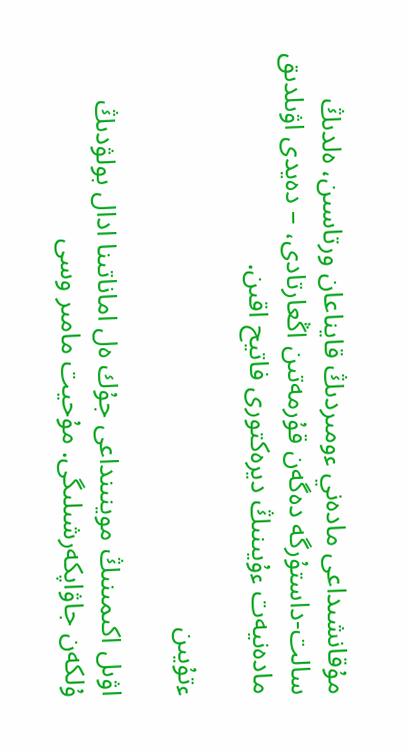مۇقانشىداعى مادەني ءومىردىڭ قايناعان ورتاسىن، ەلدىڭ سالت-داستۇرگە دەگەن قۇرمەتىن اڭعارتادى، – دەيدى اۋىلدىق مادەنيەت ءۇيىنىڭ ديرەكتورى فاتيح اقىن.

ءتۇيىن

اۋىل اكىمىنىڭ موينىنداعى جۇك ەل اماناتىنا ادال بولۋدىڭ ۇلكەن جاۋاپكەرشىلىگى. مۇحيت مامىر وسى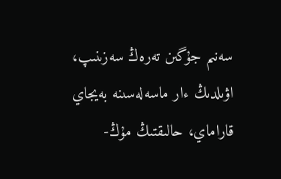سەنىم جۇگىن تەرەڭ سەزىنىپ، اۋىلدىڭ ءار ماسەلەسىنە بەيجاي قاراماي، حالىقتىڭ مۇڭ-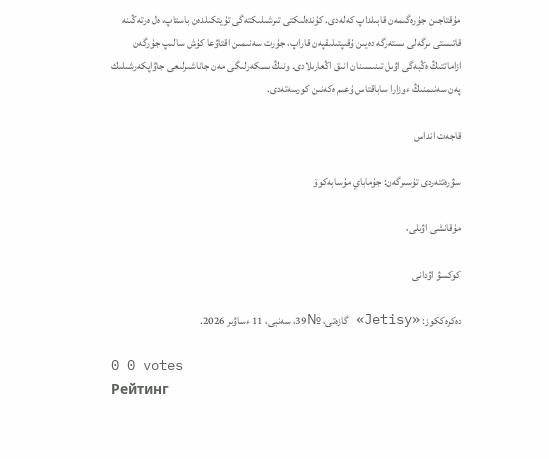مۇقتاجىن جۇرەگىمەن قابىلداپ كەلەدى. كۇندەلىكتى تىرشىلىكتەگى تۇيتكىلدەن باستاپ، ەل ەرتەڭىنە قاتىستى ىرگەلى ىستەرگە دەيىن ۇقىپتىلىقپەن قاراپ، جۇرت سەنىمىن اقتاۋعا كۇش سالىپ جۇرگەن ازاماتتىڭ ەڭبەگى اۋىل تىنىسىنان انىق اڭعارىلادى. ونىڭ ىسكەرلىگى مەن جاناشىرلىعى جاۋاپكەرشىلىك پەن سەنىمنىڭ ءوزارا ساباقتاس ۇعىم ەكەنىن كورسەتەدى.

قاجەت انداس

سۋرەتتەردى تۇسىرگەن: جۇماباي مۇسابەكوۆ

مۇقانشى اۋىلى،

كوكسۋ اۋدانى

دەكرەككوز: «Jetisy» گازەتى، №39، سەنبى، 11 ءساۋىر 2026.

0 0 votes
Рейтинг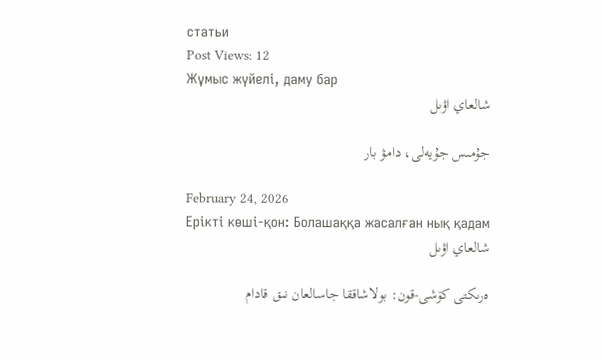статьи
Post Views: 12
Жұмыс жүйелі, даму бар
شالعاي اۋىل

جۇمىس جۇيەلى، دامۋ بار

February 24, 2026
Ерікті көші-қон: Болашаққа жасалған нық қадам
شالعاي اۋىل

ەرىكتى كۆشى-قون: بولاشاققا جاسالعان نىق قادام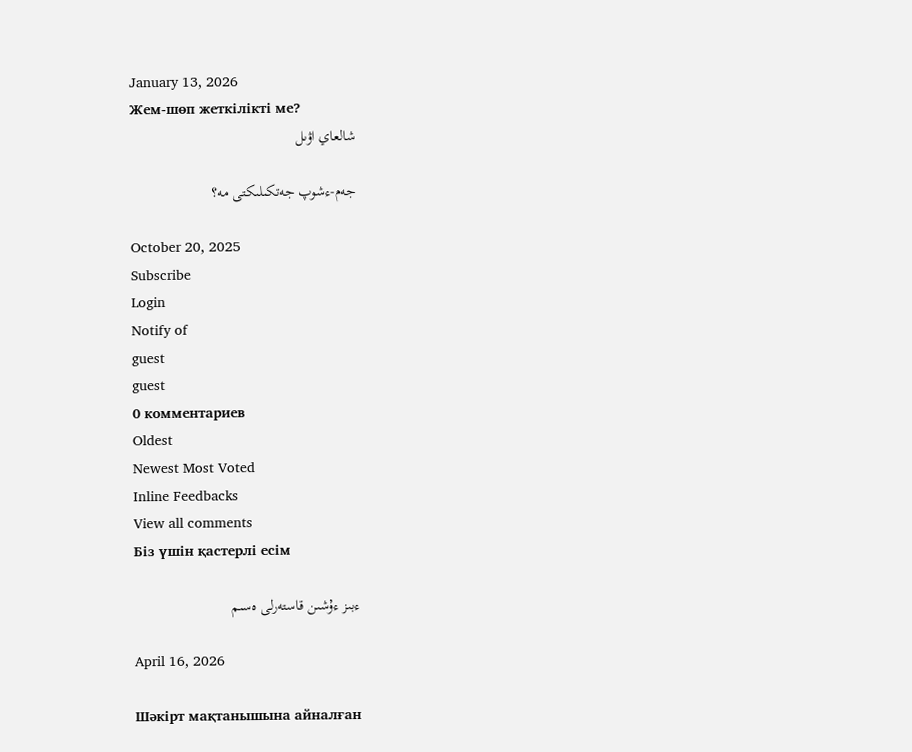January 13, 2026
Жем-шөп жеткілікті ме?
شالعاي اۋىل

جەم-ءشوپ جەتكىلىكتى مە؟

October 20, 2025
Subscribe
Login
Notify of
guest
guest
0 комментариев
Oldest
Newest Most Voted
Inline Feedbacks
View all comments
Біз үшін қастерлі есім

ءبىز ءۇشىن قاستەرلى ەسىم

April 16, 2026

Шәкірт мақтанышына айналған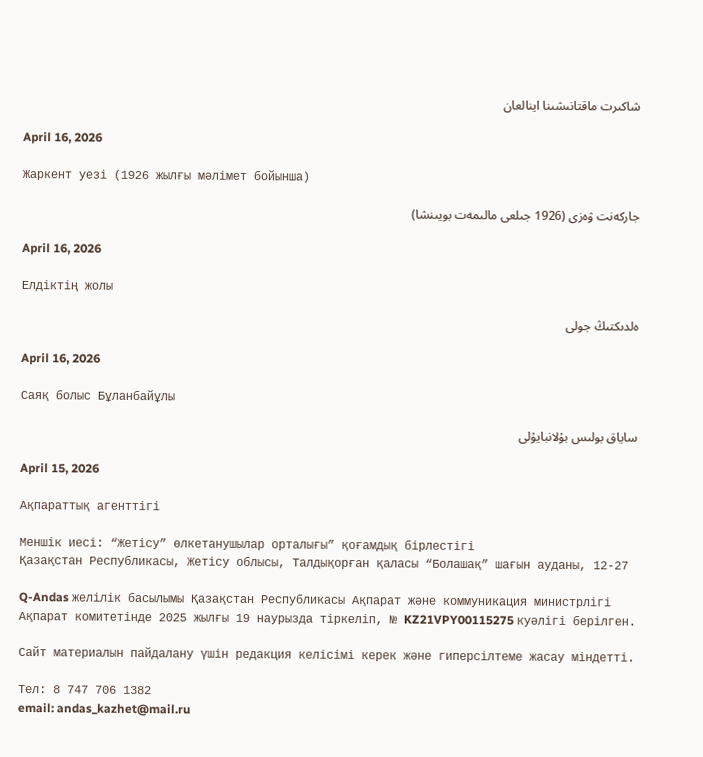شاكىرت ماقتانىشىنا اينالعان

April 16, 2026

Жаркент уезі (1926 жылғы мәлімет бойынша)

جاركەنت ۋەزى (1926 جىلعى مالىمەت بويىنشا)

April 16, 2026

Елдіктің жолы

ەلدىكتىڭ جولى

April 16, 2026

Саяқ болыс Бұланбайұлы

ساياق بولىس بۇلانبايۇلى

April 15, 2026

Ақпараттық агенттігі

Меншік иесі: “Жетісу” өлкетанушылар орталығы” қоғамдық бірлестігі
Қазақстан Республикасы, Жетісу облысы, Талдықорған қаласы “Болашақ” шағын ауданы, 12-27

Q-Andas желілік басылымы Қазақстан Республикасы Ақпарат және коммуникация министрлігі Ақпарат комитетінде 2025 жылғы 19 наурызда тіркеліп, № KZ21VPY00115275 куәлігі берілген.

Сайт материалын пайдалану үшін редакция келісімі керек және гиперсілтеме жасау міндетті.

Тел: 8 747 706 1382
email: andas_kazhet@mail.ru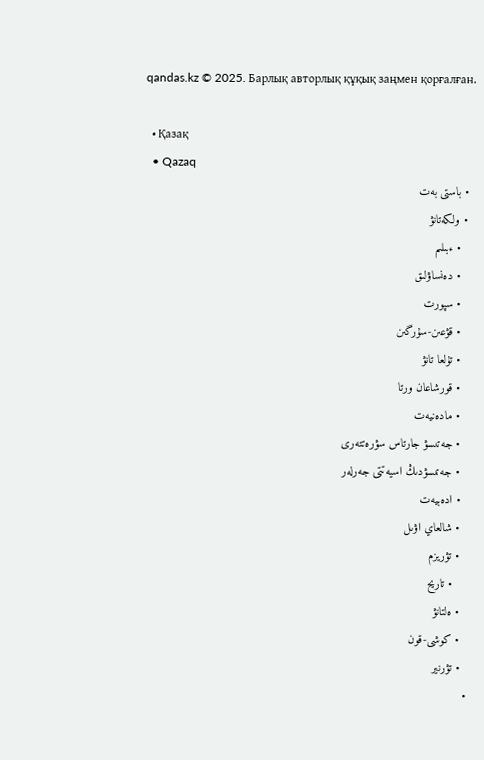qandas.kz © 2025. Барлық авторлық құқық заңмен қорғалған.

  • Қазақ
  • Qazaq
  • باستى بەت
  • ولكەتانۋ
    • ءبىلىم
    • دەنساۋلىق
    • سپورت
    • قۋعىن-سۇرگىن
    • تۇلعا تانۋ
    • قورشاعان ورتا
    • مادەنيەت
    • جەتىسۋ جارتاس سۋرەتتەرى
    • جەتىسۋدىڭ اسيەتتى جەرلەر
    • ادەبيەت
    • شالعاي اۋىل
    • تۋريزم
      • تاريح
    • ەلتانۋ
    • كوشى-قون
    • تۋرنير
  •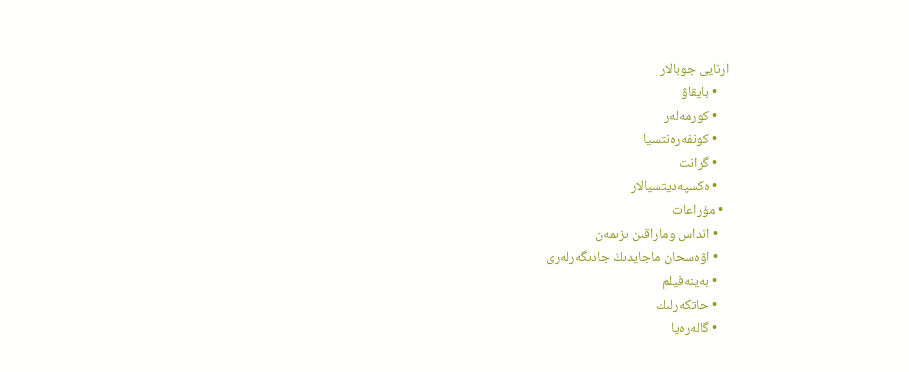ارنايى جوبالار
    • بايقاۋ
    • كورمەلەر
    • كونفەرەنتسيا
    • گرانت
    • ەكسپەديتسيالار
  • مۇراعات
    • انداس وماراقىن ىزىمەن
    • اۋەسحان ماجايدىڭ جادىگەرلەرى
    • بەينەفيلم
    • حاتكەرلىك
    • گالەرەيا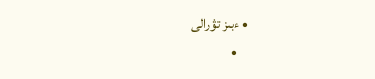• ءبىز تۋرالى
    •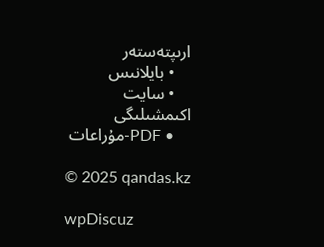ارىپتەستەر
    • بايلانىس
    • سايت اكىمشىلىگى
    • PDF-مۇراعات

© 2025 qandas.kz

wpDiscuz